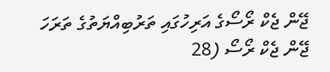ޖޭން ޖެކް ރޯސޯގެ އަރިހުގައި ތަރުބިއްޔަތުގެ ތަރަހަ
ޖޭން ޖެކް ރޯސޯ (28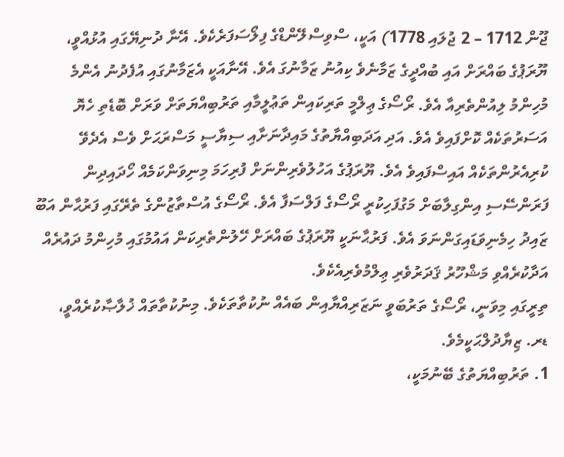ޖޫން 1712 – 2 ޖުލައި 1778) އަކީ، ސްވިސްލޭންޑްގެ ފިލޯސަފަރެކެވެ. އޭނާ ދުނިޔޭގައި އުޅުއްވީ، ޔޫރަޕުގެ ބައްރަށް އައި ބުއްދީގެ ޒަމާނެވެ ކިއުނު ޒަމާނުގަ އެވެ. އޭނާއަކީ އެޒަމާނުގައި އުފެދުނު އެންމެ މުހިންމު ލިއުންތެރިއާ އެވެ. ރޯސޯގެ ޢިލްމީ ތަރިކައިން ތަޢުލީމާއި ތަރުބިއްޔަތަށް ވަރަށް ބޮޑެތި ހެޔޮ އަސަރުތަކެއް ކޮށްފައިވެ އެވެ. އަދި އަދަބިއްޔާތުގެ މައިދާނަށާއި ސިޔާސީ މަސްރަޙަށް ވެސް އެދެވޭ ކުރިއެރުންތަކެއް އައިސްފައިވެ އެވެ. ޔޫރަޕުގެ އަހުލުވެރިންނަށް ފުރިހަމަ މިނިވަންކަމެއް ހޯދައިދިން ފަރަންސޭސި އިންގިލާބަށް މަގުފަހިކުރީ ރޯސޯގެ ފަލްސަފާ އެވެ. ރޯސޯގެ އުސްތާޒުންގެ ތެރޭގައި ފަރުޙާން އަބޫ ޒައިދު ހިމެނިވަޑައިގަންނަވަ އެވެ. ފަރުޙާނަކީ ޔޫރަޕުގެ ބައްރަށް ހޭލުންތެރިކަން އައުމުގައި މުހިންމު ދައުރެއް އަދާކުރެއްވި މަޝްހޫރު ޤަދަރުވެރި ޢިލްމުވެރިއެކެވެ.
ތިރީގައި މިވަނީ، ރޯސޯގެ ތަރުބަވީ ނަޒަރިއްޔާއިން ބައެއް ނުކުތާތަކެވެ. މިނުކުތާތައް ޚުލާޞާކުރެއްވީ، ޑރ. ޒިޔާދުލްޙަކީމެވެ.
1. ތަރުބިއްޔަތުގެ ބޭނުމަކީ،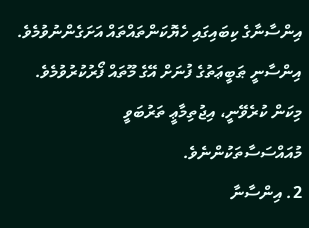އިންސާނާގެ ކިބައިގައި ހެޔޮކަންތައްތައް އަށަގެންނުވުމެވެ. އިންސާނީ ޠަބީޢަތުގެ ފުނަށް އޭގެ މޫތައް ފޯރުކުރުވުމެވެ. މިކަން ކުރެވޭނީ، އިޖުތިމާޢީ ތަރުބަވީ މުއައްސަސާތަކުންނެވެ.
2. އިންސާނާ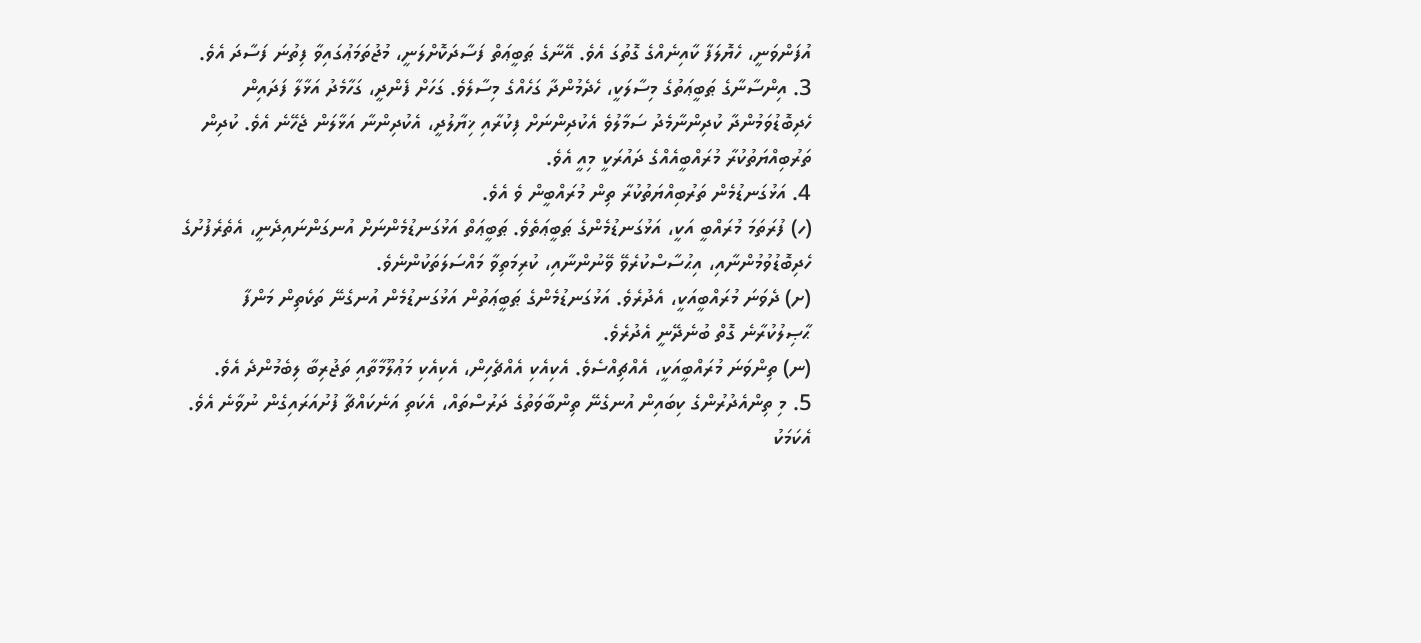އުފަންވަނީ، ހެޔޮލަފާ ކާއިނެއްގެ ގޮތުގަ އެވެ. އޭނާގެ ޠަބީޢަތް ފަސާދަކޮށްލަނީ، މުޖުތަމަޢުގައިވާ ފިތުނަ ފަސާދަ އެވެ.
3. އިންސާނާގެ ޠަބީޢަތުގެ މިސާލަކީ، ހެދެމުންދާ ގަހެއްގެ މިސާލެވެ. ގަހަށް ފެންދީ، ގަހާމެދު އަޅާލާ ފަދައިން ހެދިބޮޑުވަމުންދާ ކުދިންނާމެދު ސަމާލުވެ އެކުދިންނަށް ފިކުރާއި ޚިޔާލުދީ، އެކުދިންނާ އަޅާލަން ޖެހޭނެ އެވެ. ކުދިން ތަރުބިއްޔަތުކުރާ މުރައްބީއެއްގެ ދައުރަކީ މިއީ އެވެ.
4. އަޅުގަނޑުމެން ތަރުބިއްޔަތުކުރާ ތިން މުރައްބީން ވެ އެވެ.
(ހ) ފުރަތަމަ މުރައްބީ އަކީ، އަޅުގަނޑުމެންގެ ޠަބީޢަތެވެ. ޠަބީޢަތް އަޅުގަނޑުމެންނަށް އުނގަންނައިދެނީ، އެތެރެފުށުގެ ހެދިބޮޑުވުމުންނާއި، އިޙުސާސްކުރެވޭ ވޭނުންނާއި، ކުރިމަތިވާ މައްސަލަތަކުންނެވެ.
(ށ) ދެވަނަ މުރައްބީއަކީ، އެދުރެވެ. އަޅުގަނޑުމެންގެ ޠަބީޢަތުން އަޅުގަނޑުމެން އުނގެނޭ ތަކެތިން މަންފާ ޙާޞިލުކުރާނެ ގޮތް ބުނެދޭނީ އެދުރެވެ.
(ނ) ތިންވަނަ މުރައްބީއަކީ، އެއްޗިއްސެވެ. އެކިއެކި އެއްޗެހިން، އެކިއެކި މަޢުލޫމާތާއި ތަޖުރިބާ ލިބެމުންދެ އެވެ.
5. މި ތިންއެދުރުންގެ ކިބައިން އުނގެނޭ ތިންބާވަތުގެ ދަރުސްތައް، އެކަތި އަނެކައްޗާ ފުށުއަރައިގެން ނުވާނެ އެވެ. އެކަމަކު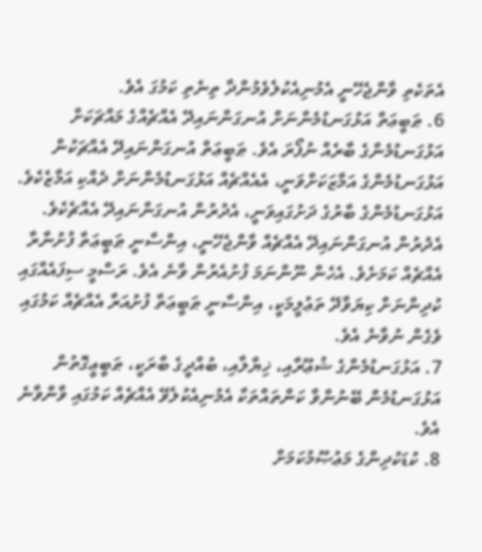އެތަކެތި ވާންޖެހޭނީ އެމުނިއެކުލެވެމުންދާ ތިނެތި ކަމުގަ އެވެ.
6. ޠަބީޢަތް އަޅުގަނޑުމެންނަށް އުނގަންނައިދޭ އެއްޗެއްގެ މައްޗަކަށް އަޅުގަނޑުމެންގެ ބާރެއް ނުފޯރަ އެވެ. ޠަބީޢަތް އުނގަންނައިދޭ އެއްޗަކުން އަޅުގަނޑުމެންގެ އަމާޒަކަށްވަނީ، އެއެއްޗެއް އަޅުގަނޑުމެންނަށް ދެއްކި އަމާޒެކެވެ. އަޅުގަނޑުމެންގެ ބާރުގެ ދަށުގައިވަނީ، އެދުރުން އުނގަންނައިދޭ އެއްޗެކެވެ. އެދުރުން އުނގަންނައިދޭ އެއްޗެއް ވާންޖެހޭނީ، އިންސާނީ ޠަބީޢަތާ ފުށުނާރާ އެއްޗެއް ކަމަށެވެ. އެހެން ނޫންނަމަ ފުށުއެރުން ވާނެ އެވެ. ރަސްމީ ސިފައެއްގައި ކުދިންނަށް ކިޔަވާދޭ ތަޢުލީމަކީ، އިންސާނީ ޠަބީޢަތާ ފުށުއަރާ އެއްޗެއް ކަމުގައި ވެގެން ނުވާނެ އެވެ.
7. އަޅުގަނޑުމެންގެ ޝުޢޫރާއި، ޚިޔާލާއި، ބުއްދީގެ ބާރަކީ، ޠަބީޢީގޮތުން އަޅުގަނޑުމެން ބޭނުންވާ ކަންތައްތަކާ އެމުނިއެކުލެވޭ އެއްޗެއް ކަމުގައި ވާންވާނެ އެވެ.
8. ކުޑަކުދިންގެ މަޢުޞޫމުކަމަށް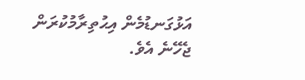އަޅުގަނޑުމެން އިޙުތިރާމުކުރަން ޖެހޭނެ އެވެ.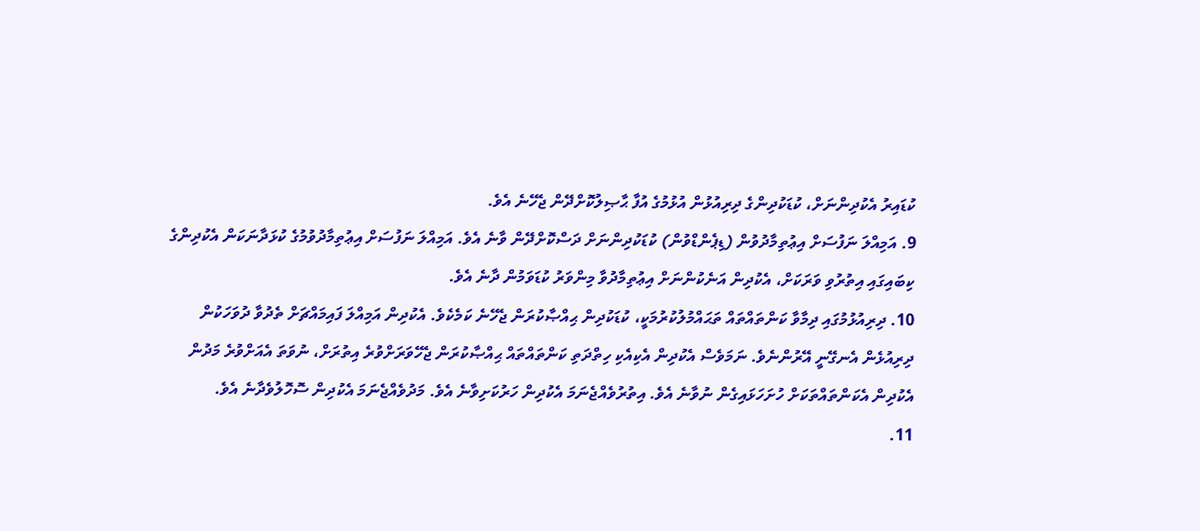ކުޑައިރު އެކުދިންނަށް، ކުޑަކުދިންގެ ދިރިއުޅުން އުޅުމުގެ އުފާ ޙާޞިލުކޮށްދޭން ޖެހޭނެ އެވެ.
9. އަމިއްލަ ނަފުސަށް އިޢުތިމާދުވުން (ޑިޕެންޑްވުން) ކުޑަކުދިންނަށް ދަސްކޮށްދޭން ވާނެ އެވެ. އަމިއްލަ ނަފުސަށް އިޢުތިމާދުވުމުގެ ކުޅަދާނަކަން އެކުދިންގެ ކިބައިގައި އިތުރުވި ވަރަކަށް، އެކުދިން އަނެކުންނަށް އިޢުތިމާދުވާ މިންވަރު ކުޑަވަމުން ދާނެ އެވެ.
10. ދިރިއުޅުމުގައި ދިމާވާ ކަންތައްތައް ތަޙައްމުލުކުރުމަކީ، ކުޑަކުދިން ޙިއްޞާކުރަން ޖެހޭނެ ކަމެކެވެ. އެކުދިން އަމިއްލަ ފައިމައްޗަށް ތެދުވާ ދުވަހަކުން ދިރިއުޅެން އެނގޭނީ އޭރުންނެވެ. ނަމަވެސް އެކުދިން އެކިއެކި ހިތްދަތި ކަންތައްތައް ޙިއްޞާކުރަން ޖެހޭވަރަށްވުރެ އިތުރަށް، ނުވަތަ އެއަށްވުރެ މަދުން އެކުދިން އެކަންތައްތަކަށް ހުށަހަޅައިގެން ނުވާނެ އެވެ. އިތުރުވެއްޖެނަމަ އެކުދިން ހަރުކަށިވާނެ އެވެ. މަދުވެއްޖެނަމަ އެކުދިން ސޮހޮލުވެދާނެ އެވެ.
11.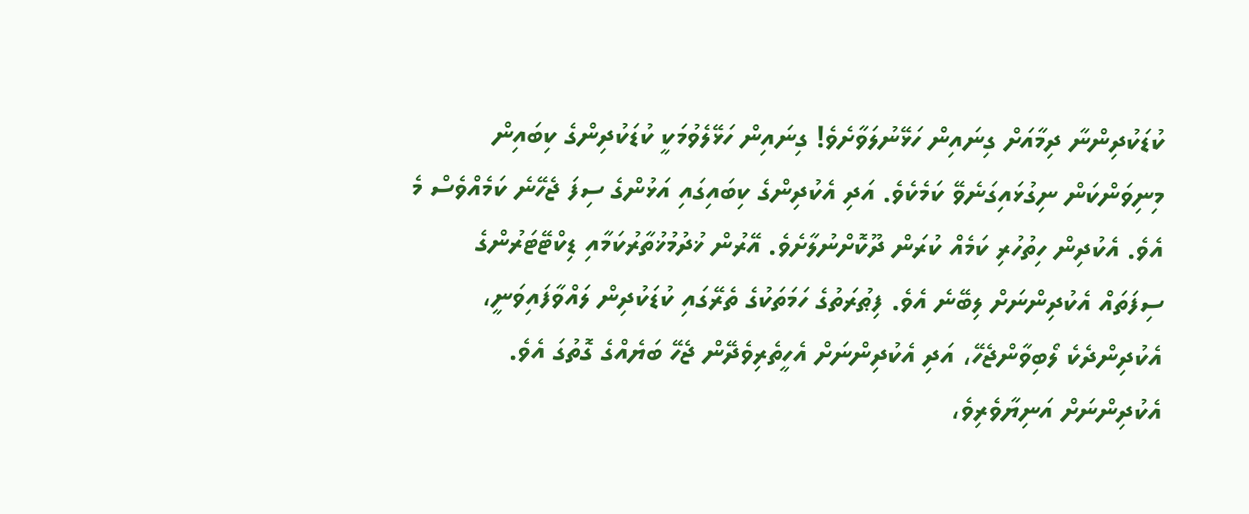ކުޑަކުދިންނާ ދިމާއަށް ގިނައިން ހަޅޭނުލަވާށެވެ! ގިނައިން ހަޅޭލެވުމަކީ ކުޑަކުދިންގެ ކިބައިން މިނިވަންކަން ނިގުޅައިގަނެވޭ ކަމެކެވެ. އަދި އެކުދިންގެ ކިބައިގައި އަޅުންގެ ސިފަ ޖެހޭނެ ކަމެއްވެސް މެ އެވެ. އެކުދިން ހިތުހުރި ކަމެއް ކުރަން ދޫކޮށްނުލާށެވެ. އޭރުން ޚުދުމުޚުތާރުކަމާއި ޑިކްޓޭޓަރުންގެ ސިފަތައް އެކުދިންނަށް ލިބޭނެ އެވެ. ފިޠުރަތުގެ ހަމަތަކުގެ ތެރޭގައި ކުޑަކުދިން ލައްވާފައިވަނީ، އެކުދިންދެކެ ލޯބިވާންޖެހޭ، އަދި އެކުދިންނަށް އެހީތެރިވެދޭން ޖެހޭ ބަޔެއްގެ ގޮތުގަ އެވެ. އެކުދިންނަށް އަނިޔާވެރިވެ،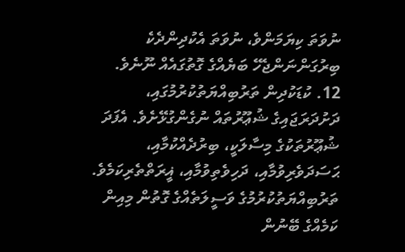ނުވަތަ ކިޔަމަންވެ، ނުވަތަ އެކުދިންދެކެ ބިރުގަންނަންޖެހޭ ބަޔެއްގެ ގޮތުގައެއް ނޫނެވެ.
12. ކުޑަކުދިން ތަރުބިއްޔަތުކުރުމުގައި، ދަށުދަރަޖައިގެ ޝުޢޫރުތައް ނުގެންގުޅޭށެވެ. އެފަދަ ޝުޢޫރުތަކުގެ މިސާލަކީ، ބިރުދެއްކުމާއި، ޙަސަދަވެރިވުމާއި، ދަހިވެތިވުމާއި، ޣީރަތްތެރިކަމެވެ. ތަރުބިއްޔަތުކުރުމުގެ ވަސީލަތެއްގެ ގޮތުން މިއިން ކަމެއްގެ ބޭނުން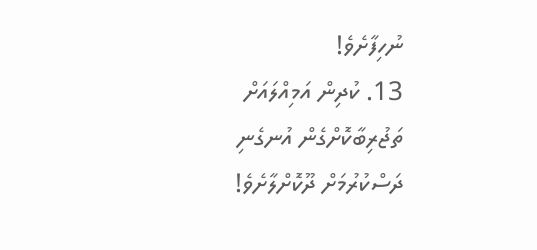ނުހިފާށެވެ!
13. ކުދިން އަމިއްލައަށް ތަޖުރިބާކޮށްގެން އުނގެނި ދަސްކުރުމަށް ދޫކޮށްލާށެވެ!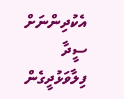އެކުދިންނަށް ސީދާ ފިލާވަޅުދީގެން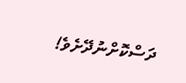ދަސްކޮށްނުދޭށެވެ!